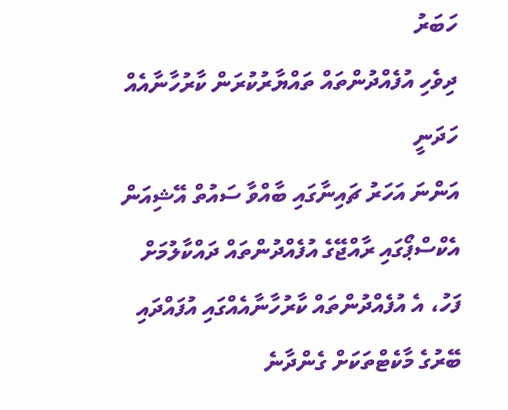ހަބަރު
ދިވެހި އުފެއްދުންތައް ތައްޔާރުކުރަން ކާރުހާނާއެއް ހަދަނީ
އަންނަ އަހަރު ޗައިނާގައި ބާއްވާ ސައުތް އޭޝިއަން އެކްސްޕޯގައި ރާއްޖޭގެ އުފެއްދުންތައް ދައްކާލުމަށް ފަހު، އެ އުފެއްދުންތައް ކާރުހާނާއެއްގައި އުފައްދައި ބޭރުގެ މާކެޓްތަކަށް ގެންދާނެ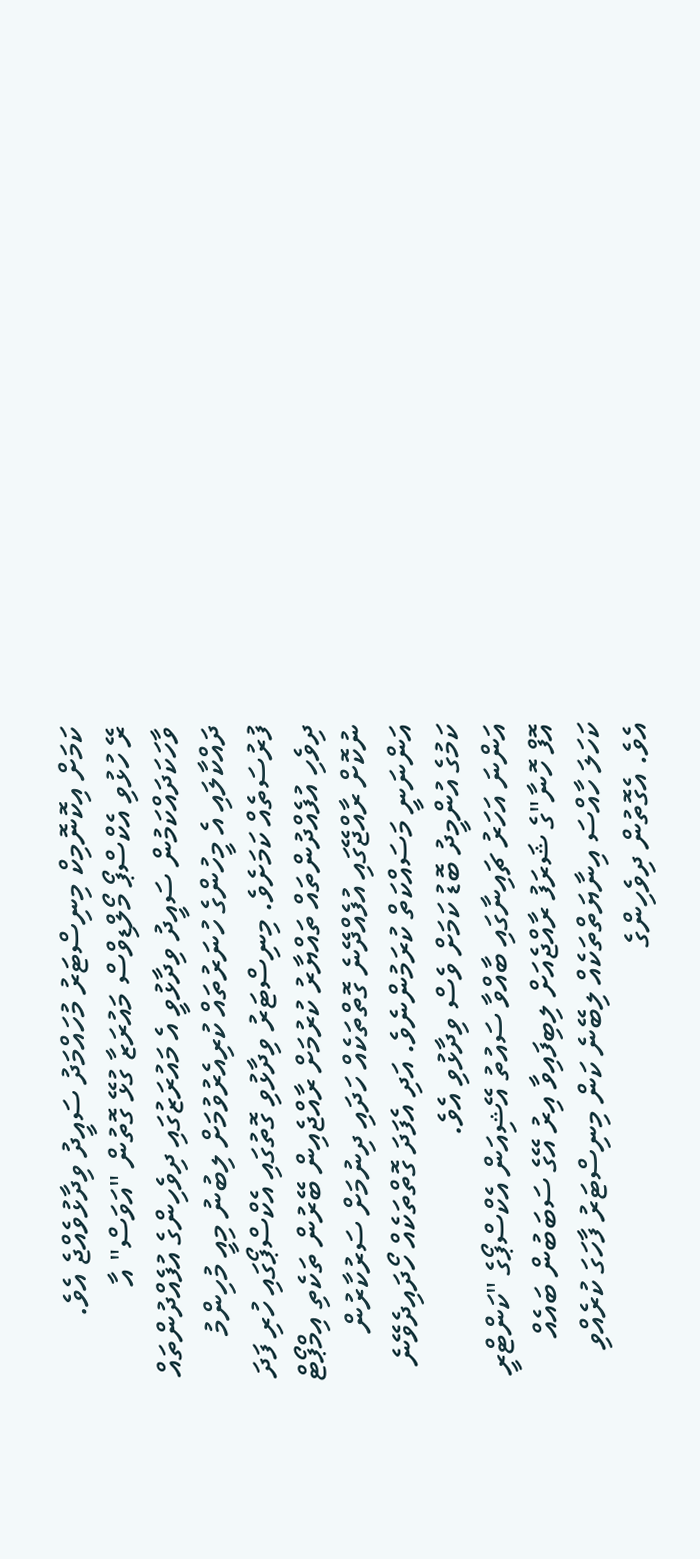ކަމަށް އިކޮނޮމިކް މިނިސްޓަރު މުހައްމަދު ސައީދު ވިދާޅުވެއްޖެ އެވެ.
ރޭ ހުޅުވި އެކްސްޕޯ މޯލްޑިވްސް މައުރަޒާ ގުޅޭ ގޮތުން "އަވަސް" އާ ވާހަކަދައްކަމުން ސައީދު ވިދާޅުވީ އެ މައުރަޒުގައި ދިވެހިންގެ އުފެއްދުންތައް ދައްކާލައި އެ މީހުންގެ ހުނަރުތައް ކުރިއެރުވުމަށް ލިބުނު މިއީ މުހިންމު ފުރުސަތެއް ކަމަށެވެ. މިނިސްޓަރު ވިދާޅުވި ގޮތުގައި އެކްސްޕޯގައި ހުރި ފަދަ ދިވެހި އުފެއްދުންތައް ތައްޔާރު ކުރުމަށް ރާއްޖެއިން ބޭރުން ތަކެތި އިމްޕޯޓް ނުކޮށް ރާއްޖޭގައި އުފެއްދޭނެ ގޮތްތަކެއް ހަދައި ދިނުމަށް ސަރުކާރުން އަންނަނީ މަސައްކަތް ކުރަމުންނެވެ. އަދި އެފަދަ ގޮތްތަކެއް ހޯދައިދެވޭނެ ކަމުގެ އުންމީދު ބޮޑު ކަމަށް ވެސް ވިދާޅުވި އެވެ.
އަންނަ އަހަރު ޗައިނާގައި ބާއްވާ ސައުތު އޭޝިއަން އެކްސްޕޯގެ "ކަންޓްރީ އޮފް ހޮނާ"ގެ ޝަރަފު ރާއްޖެއަށް ލިބިފައިވާ އިރު އޭގެ ސަބަބުން ބައެއް ކަހަލަ ހާއްސަ އިނާޔަތްތަކެއް ލިބޭނެ ކަން މިނިސްޓަރު ފާހަގަ ކުރެއްވި އެވެ. އެގޮތުން ދިވެހިންގެ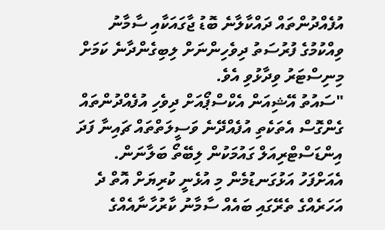އުފެއްދުންތައް ދައްކާލާނެ ބޮޑު ޖާގައަކާއި ސާމާނު ވިއްކުމުގެ ފުރުސަތު ދިވެހިންނަށް ލިބިގެންދާނެ ކަމަށް މިނިސްޓަރު ވިދާޅުވި އެވެ.
"ސައުތު އޭޝިއަން އެކްސްޕޯއަށް ދިވެހި އުފެއްދުންތައް ގެންގޮސް އެތަކެތި އުފެއްދޭނެ ވަސީލަތްތައް ޗައިނާ ފަދަ އިންޑަސްޓްރިއަލް ގައުމަކުން ލިބޭތޯ ބަލާނަން. އެއަށްފަހު އަޅުގަނޑުމެން މި އުޅެނީ ކުރިޔަށް އޮތް ދެ އަހަރެއްގެ ތެރޭގައި ބައެއް ސާމާނު ކާރުހާނާއެއްގެ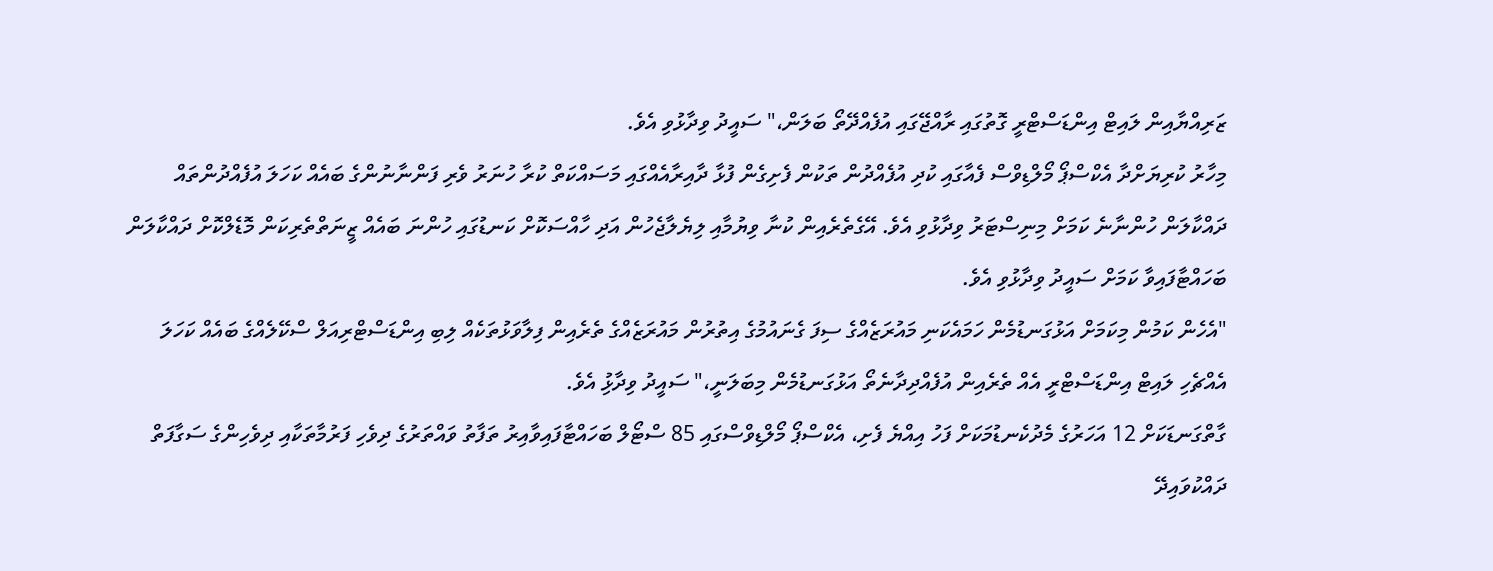ޒަރިއްޔާއިން ލައިޓް އިންޑަސްޓްރީ ގޮތުގައި ރާއްޖޭގައި އުފެއްދޭތޯ ބަލަން،" ސައީދު ވިދާޅުވި އެވެ.
މިހާރު ކުރިޔަށްދާ އެކްސްޕޯ މޯލްޑިވްސް ފެއާގައި ކުދި އުފެއްދުން ތަކުން ފެށިގެން ފުޅާ ދާއިރާއެއްގައި މަސައްކަތް ކުރާ ހުނަރު ވެރި ފަންނާނުންގެ ބައެއް ކަހަލަ އުފެއްދުންތައް ދައްކާލަން ހުންނާނެ ކަމަށް މިނިސްޓަރު ވިދާޅުވި އެވެ. އޭގެތެރެއިން ކުނާ ވިޔުމާއި ލިޔެލާޖެހުން އަދި ހާއްސަކޮށް ކަނޑުގައި ހުންނަ ބައެއް ޒީނަތްތެރިކަން މޮޑެލްކޮށް ދައްކާލަން ބަހައްޓާފައިވާ ކަމަށް ސައީދު ވިދާޅުވި އެވެ.
"އެހެން ކަމުން މިކަމަށް އަޅުގަނޑުމެން ހަމައެކަނި މައުރަޒެއްގެ ސިފަ ގެނައުމުގެ އިތުރުން މައުރަޒެއްގެ ތެރެއިން ފިލާވަޅުތަކެއް ލިބި އިންޑަސްޓްރިއަލް ސްކޭލެއްގެ ބައެއް ކަހަލަ އެއްޗެހި ލައިޓް އިންޑަސްޓްރީ އެއް ތެރެއިން އުފެއްދިދާނެތޯ އަޅުގަނޑުމެން މިބަލަނީ،" ސައީދު ވިދާޅުި އެވެ.
ގާތްގަނޑަކަށް 12 އަހަރުގެ މެދުކެނޑުމަކަށް ފަހު އިއްޔެ ފެށި، އެކްސްޕޯ މޯލްޑިވްސްގައި 85 ސްޓޯލް ބަހައްޓާފައިވާއިރު ތަފާތު ވައްތަރުގެ ދިވެހި ފަރުމާތަކާއި ދިވެހިންގެ ސަގާފަތް ދައްކުވައިދޭ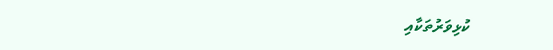ކުޅިވަރުތަކާއި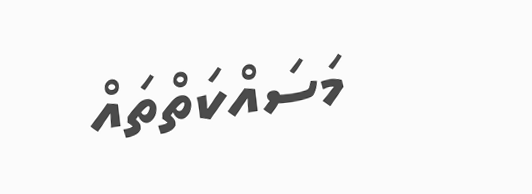މަސައްކަތްތައް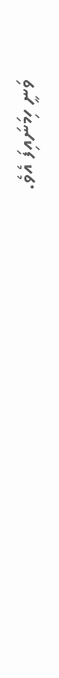ވަނީ ހިމަނައިފަ އެވެ.